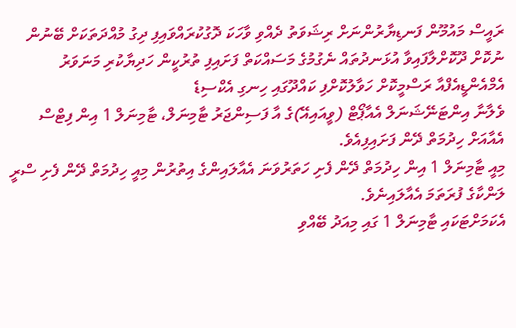ރައީސް މައުމޫން ފަނޑިޔާރުންނަށް ރިޝަވަތު ދެއްވި ވާހަކަ ދޮގުކުރައްވައިފި ދިގު މުއްދަތަކަށް ބޭނުން ނުކޮށް ދޫކޮށްލާފައިވާ އުޅަނދުތައް ނެގުމުގެ މަސައްކަތް ފަށައިފި ތުރުކީން ހަދިޔާކުރި މަނަވަރު އެމްއެންޑީއެފްއާ ރަސްމީކޮށް ހަވާލުކޮށްފި ކައްދޫގައި ހިނގި އެކްސިޑެ
ވެލާނާ އިންޓަނޭޝަނަލް އެއާޕޯޓް (ވީއައިއޭ)ގެ އާ ފަސިންޖަރު ޓާމިނަލް، ޓާމިނަލް 1 އިން ފިޓްސް އެއާއަށް ހިދުމަތް ދޭން ފަށައިފިއެވެ.
މިއީ ޓާމިނަލް 1 އިން ހިދުމަތް ދޭން ފެށި ހަތަރުވަނަ އެއާލައިންގެ އިތުރުން މިއީ ހިދުމަތް ދޭން ފެށި ސްރީ ލަންކާގެ ފުރަތަމަ އެއާލައިނެވެ.
އެކަމަށްޓަކައި ޓާމިނަލް 1 ގައި މިއަދު ބޭއްވި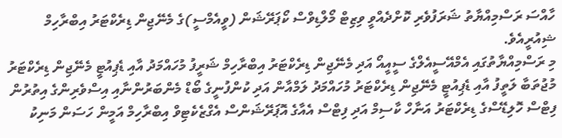ހާއްސަ ރަސްމިއްޔާތު ޝަރަފުވެރި ކޮށްދެއްވީ ވިޒިޓް މޯލްޑިވްސް ކޯޕަރޭޝަން (ވީއެމްސީ)ގެ މެނޭޖިން ޑިރެކްޓަރު އިބްރާހިމް ޝިއުރީއެވެ.
މި ރަސްމިއްޔާތުގައި އެމްއޭސީއެލްގެ ސީއީއޯ އަދި މެނޭޖިން ޑިރެކްޓަރު އިބްރާހިމް ޝަރީފު މުހައްމަދު އާއި ޑެޕިއުޓީ މެނޭޖިން ޑިރެކްޓަރު މުޖުތަބާ ލަތީފު އާއި ޑެޕިއުޓީ މެނޭޖިން ޑިރެކްޓަރު މުހައްމަދު ލަމްއާން އަދި ކުންފުނީގެ ބޯޑް މެންބަރުންނާއި އިސްވެރިންގެ އިތުރުން ފިޓްސް ހޮލިޑޭސްގެ ޑިރެކްޓަރު އަނާހް ކާސިމް އަދި ފިޓްސް އެއާގެ އޮޕަރޭޝަންސް އެގްޒެކެޓިވް އިބްރާހިމް އަމީން ހަސަން މަނިކު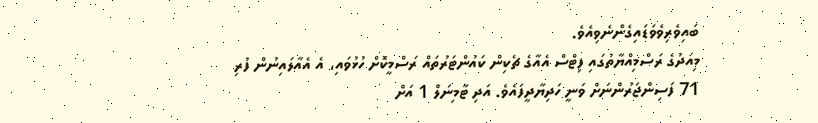ބައިވެރިވެވަޑައިގެންނެވިއެވެ.
މިއަދުގެ ރަސްމިއްޔާތުގައި ފިޓްސް އެއާގެ ޗެކިން ކައުންޓަރުތައް ރަސްމީކޮށް ހުޅުވައި، އެ އެއާލައިނުން ފުރި 71 ފަސިންޖަރުންނަށް ވަނީ ހަދިޔާދީފައެވެ. އަދި ޓާމިނަލް 1 އަށް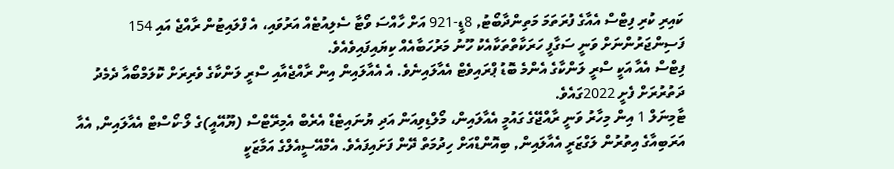ކައިރި ކުރި ފިޓްސް އެއާގެ ފުރަތަމަ މަތިންދާބޯޓު, 8ޑީ-921 އަށް ހާއްސަ ވޯޓާ ސެލިއުޓެއް އަރުވައި، އެ ފްލައިޓުން ރާއްޖެ އައި 154 ފަސިންޖަރުންނަށް ވަނީ ސަގާފީ ހަރަކާތްތަކާއެކު ހޫނު މަރުހަބާއެއް ކިޔައިފައިވެއެވެ.
ފިޓްސް އެއާ އަކީ ސްރީ ލަންކާގެ އެންމެ ބޮޑު ޕްރައިވެޓް އެއާލައިނެވެ. އެ އެއާލައިން އިން ރާއްޖެއާއި ސްރީ ލަންކާގެ ވެރިރަށް ކޮލަމްބޯއާ ދެމެދު ދަތުރުރަށް ފެށީ 2022ގައެވެ.
ޓާމިނަލް 1 އިން މިހާރު ވަނީ ރާއްޖޭގެ ގައުމީ އެއާލައިން، މޯލްޑިވިއަން އަދި ޔުނައިޓެޑް އެރެބް އެމިރޭޓްސް (ޔޫއޭއީ)ގެ ލޯ-ކޯސްޓް އެއާލައިން, އެއާ އަރަބިއާގެ އިތުރުން ލަގްޒަރީ އެއާލައިން, ބިއޮންޑްއަށް ހިދުމަތް ދޭން ފަށައިފައެވެ. އެމްއޭސީއެލްގެ އަމާޒަކީ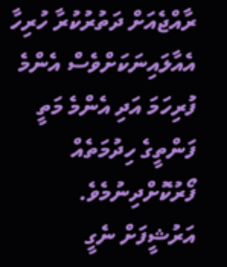ރާއްޖެއަށް ދަތުރުކުރާ ހުރިހާ އެއާލައިނަކަށްވެސް އެންމެ ފުރިހަމަ އަދި އެންމެ މަތީ ފަންތީގެ ހިދުމަތެއް ފޯރުކޮށްދިނުމެވެ.
އަރުޝީފަށް ނެގީ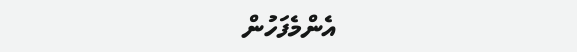އެންމެފަހުން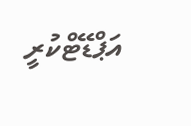އަޕްޑޭޓްކުރީ